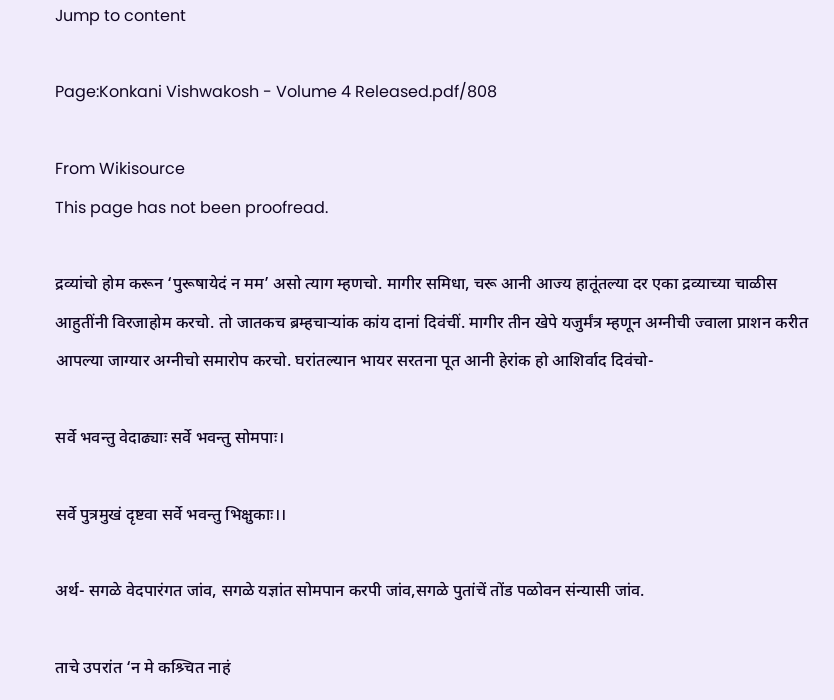Jump to content

Page:Konkani Vishwakosh - Volume 4 Released.pdf/808

From Wikisource
This page has not been proofread.

द्रव्यांचो होम करून ‘पुरूषायेदं न मम’ असो त्याग म्हणचो. मागीर समिधा, चरू आनी आज्य हातूंतल्या दर एका द्रव्याच्या चाळीस आहुतींनी विरजाहोम करचो. तो जातकच ब्रम्हचाऱ्यांक कांय दानां दिवंचीं. मागीर तीन खेपे यजुर्मंत्र म्हणून अग्नीची ज्वाला प्राशन करीत आपल्या जाग्यार अग्नीचो समारोप करचो. घरांतल्यान भायर सरतना पूत आनी हेरांक हो आशिर्वाद दिवंचो-

सर्वे भवन्तु वेदाढ्याः सर्वे भवन्तु सोमपाः।

सर्वे पुत्रमुखं दृष्टवा सर्वे भवन्तु भिक्षुकाः।।

अर्थ- सगळे वेदपारंगत जांव, सगळे यज्ञांत सोमपान करपी जांव,सगळे पुतांचें तोंड पळोवन संन्यासी जांव.

ताचे उपरांत ‘न मे कश्र्चित नाहं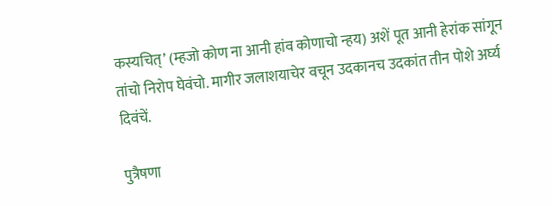कस्यचित्’ (म्हजो कोण ना आनी हांव कोणाचो न्हय) अशें पूत आनी हेरांक सांगून तांचो निरोप घेवंचो. मागीर जलाशयाचेर वचून उदकानच उदकांत तीन पोशे अर्घ्य दिवंचें.

पुत्रैषणा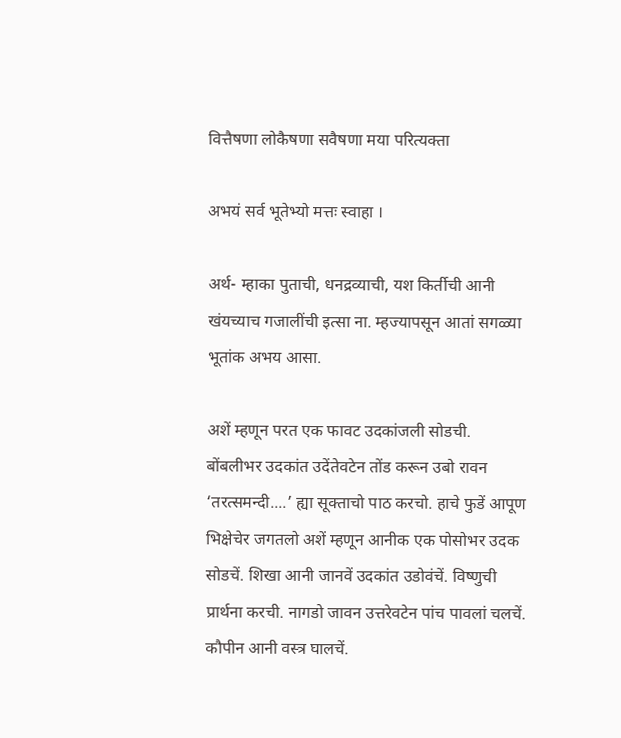वित्तैषणा लोकैषणा सवैषणा मया परित्यक्ता

अभयं सर्व भूतेभ्यो मत्तः स्वाहा ।

अर्थ- म्हाका पुताची, धनद्रव्याची, यश किर्तीची आनी खंयच्याच गजालींची इत्सा ना. म्हज्यापसून आतां सगळ्या भूतांक अभय आसा.

अशें म्हणून परत एक फावट उदकांजली सोडची. बोंबलीभर उदकांत उदेंतेवटेन तोंड करून उबो रावन ‘तरत्समन्दी....’ ह्या सूक्ताचो पाठ करचो. हाचे फुडें आपूण भिक्षेचेर जगतलो अशें म्हणून आनीक एक पोसोभर उदक सोडचें. शिखा आनी जानवें उदकांत उडोवंचें. विष्णुची प्रार्थना करची. नागडो जावन उत्तरेवटेन पांच पावलां चलचें. कौपीन आनी वस्त्र घालचें.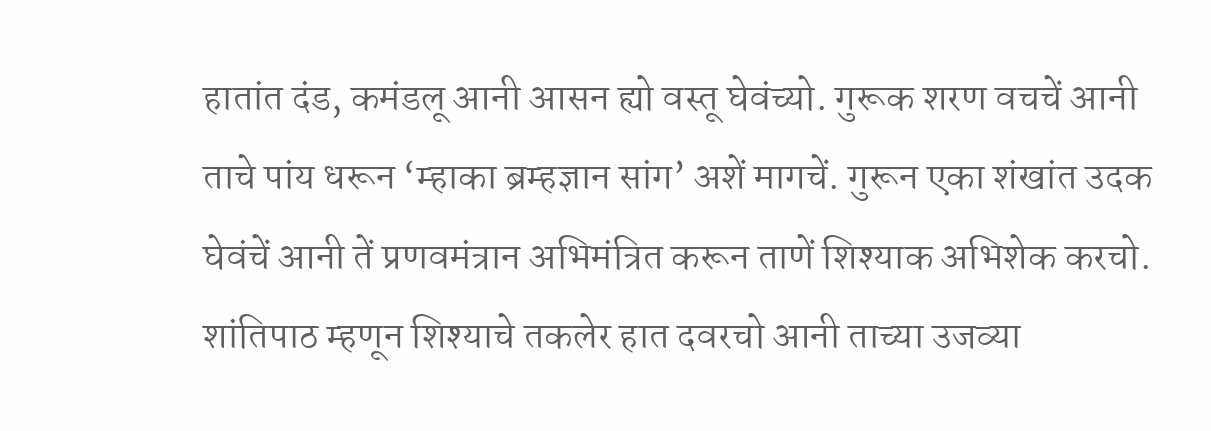हातांत दंड, कमंडलू आनी आसन ह्यो वस्तू घेवंच्यो. गुरूक शरण वचचें आनी ताचे पांय धरून ‘म्हाका ब्रम्हज्ञान सांग’ अशें मागचें. गुरून एका शंखांत उदक घेवंचें आनी तें प्रणवमंत्रान अभिमंत्रित करून ताणें शिश्याक अभिशेक करचो. शांतिपाठ म्हणून शिश्याचे तकलेर हात दवरचो आनी ताच्या उजव्या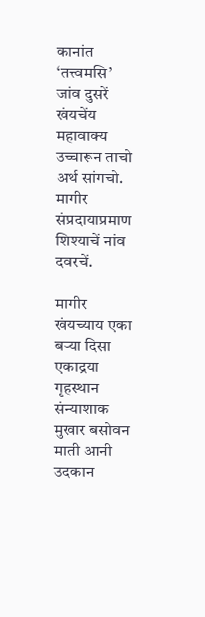कानांत ‘तत्त्वमसि’ जांव दुसरें खंयचेंय महावाक्य उच्चारून ताचो अर्थ सांगचो. मागीर संप्रदायाप्रमाण शिश्याचें नांव दवरचें.

मागीर खंयच्याय एका बऱ्या दिसा एकाद्रया गृहस्थान संन्याशाक मुखार बसोवन माती आनी उदकान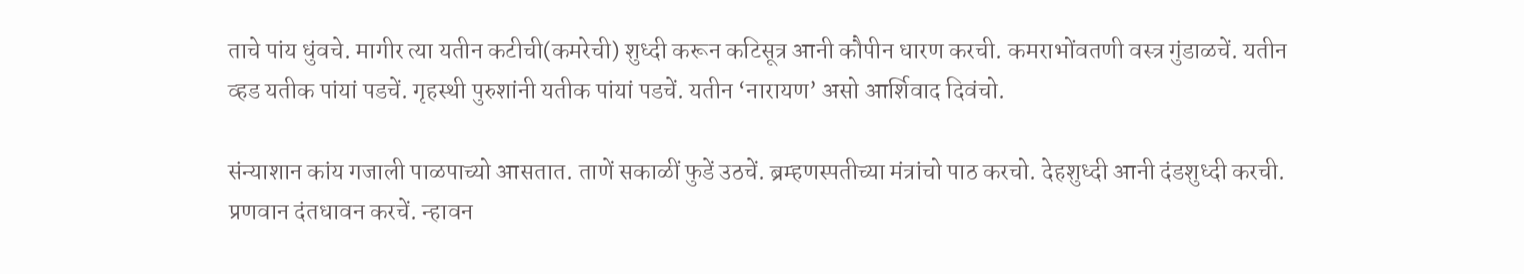ताचे पांय धुंवचे. मागीर त्या यतीन कटीची(कमरेची) शुध्दी करून कटिसूत्र आनी कौपीन धारण करची. कमराभोंवतणी वस्त्र गुंडाळचें. यतीन व्हड यतीक पांयां पडचें. गृहस्थी पुरुशांनी यतीक पांयां पडचें. यतीन ‘नारायण’ असो आर्शिवाद दिवंचो.

संन्याशान कांय गजाली पाळपाच्यो आसतात. ताणें सकाळीं फुडें उठचें. ब्रम्हणस्पतीच्या मंत्रांचो पाठ करचो. देहशुध्दी आनी दंडशुध्दी करची. प्रणवान दंतधावन करचें. न्हावन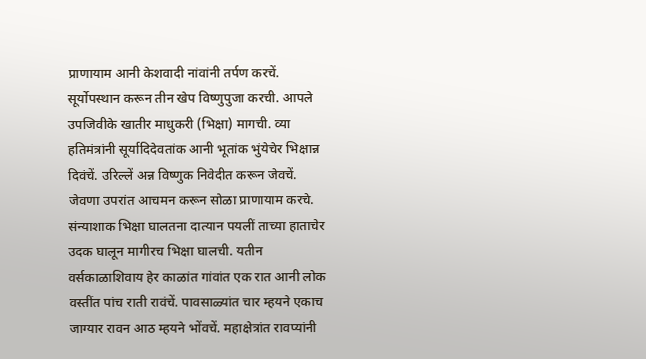प्राणायाम आनी केशवादी नांवांनी तर्पण करचें. सूर्योपस्थान करून तीन खेप विष्णुपुजा करची. आपले उपजिवीके खातीर माधुकरी (भिक्षा) मागची. व्या हतिमंत्रांनी सूर्यादिदेवतांक आनी भूतांक भुंयेचेर भिक्षान्न दिवंचें. उरिल्लें अन्न विष्णुक निवेदीत करून जेवचें. जेवणा उपरांत आचमन करून सोळा प्राणायाम करचे. संन्याशाक भिक्षा घालतना दात्यान पयलीं ताच्या हाताचेर उदक घालून मागीरच भिक्षा घालची. यतीन वर्सकाळाशिवाय हेर काळांत गांवांत एक रात आनी लोक वस्तींत पांच राती रावंचें. पावसाळ्यांत चार म्हयने एकाच जाग्यार रावन आठ म्हयने भोंवचें. महाक्षेत्रांत रावप्यांनी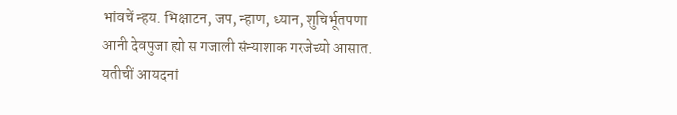भांवचें न्हय. भिक्षाटन, जप, न्हाण, ध्यान, शुचिर्भूतपणा आनी देवपुजा ह्यो स गजाली संन्याशाक गरजेच्यो आसात. यतीचीं आयदनां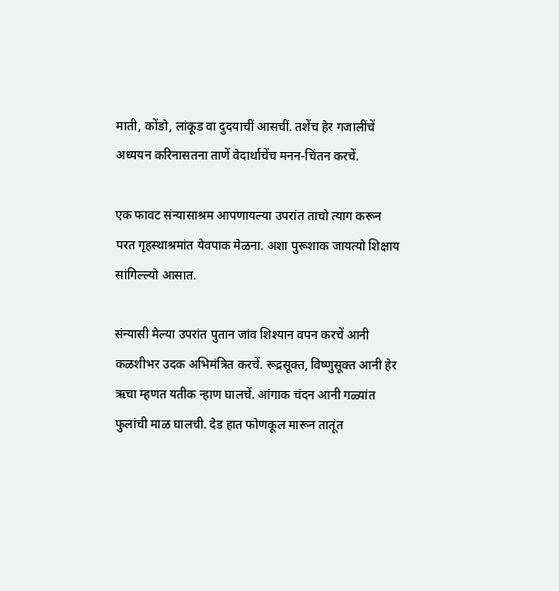माती, कोंडो, लांकूड वा दुदयाचीं आसचीं. तशेंच हेर गजालींचें अध्ययन करिनासतना ताणें वेदार्थाचेंच मनन-चिंतन करचें.

एक फावट संन्यासाश्रम आपणायल्या उपरांत ताचो त्याग करून परत गृहस्थाश्रमांत येवपाक मेळना. अशा पुरूशाक जायत्यो शिक्षाय सांगिल्ल्यो आसात.

संन्यासी मेल्या उपरांत पुतान जांव शिश्यान वपन करचें आनी कळशीभर उदक अभिमंत्रित करचें. रूद्रसूक्त, विष्णुसूक्त आनी हेर ऋचा म्हणत यतीक न्हाण घालचें. आंगाक चंदन आनी गळ्यांत फुलांची माळ घालची. देड हात फोणकूल मारून तातूंत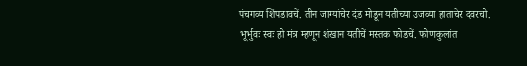पंचगव्य शिंपडावचें. तीन जाग्यांचेर दंड मोडून यतीच्या उजव्या हाताचेर दवरचो. भूर्भुवः स्वः हो मंत्र म्हणून शंखान यतीचें मस्तक फोडचें. फोणकुलांत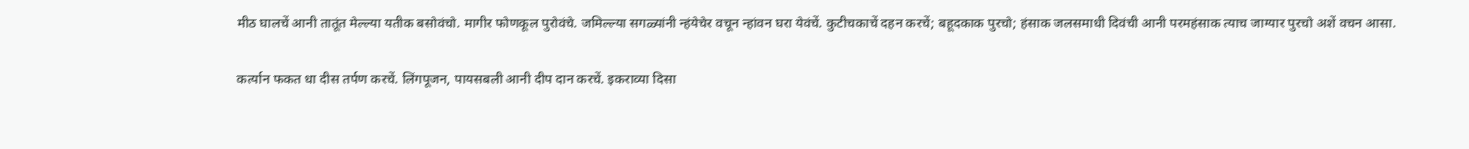मीठ घालचें आनी तातूंत मेल्ल्या यतीक बसोवंचो. मागीर फोणकूल पुरोवंचे. जमिल्ल्या सगळ्यांनी न्हंयेचेर वचून न्हांवन घरा येवंचें. कुटीचकाचें दहन करचें; बहूदकाक पुरचो; हंसाक जलसमाधी दिवंची आनी परमहंसाक त्याच जाग्यार पुरचो अशें वचन आसा.

कर्त्यान फकत धा दीस तर्पण करचें. लिंगपूजन, पायसबली आनी दीप दान करचें. इकराव्या दिसा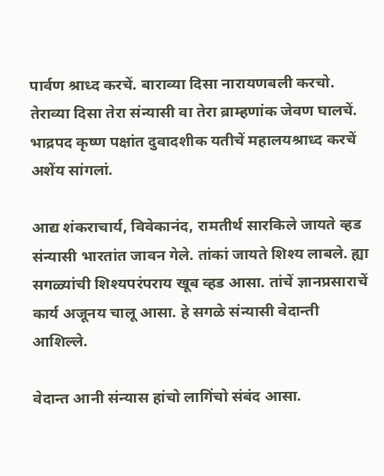पार्वण श्राध्द करचें. बाराव्या दिसा नारायणबली करचो. तेराव्या दिसा तेरा संन्यासी वा तेरा ब्राम्हणांक जेवण घालचें. भाद्रपद कृष्ण पक्षांत दुवादशीक यतीचें महालयश्राध्द करचें अशेंय सांगलां.

आद्य शंकराचार्य, विवेकानंद, रामतीर्थ सारकिले जायते व्हड संन्यासी भारतांत जावन गेले. तांकां जायते शिश्य लाबले. ह्या सगळ्यांची शिश्यपरंपराय खूब व्हड आसा. तांचें ज्ञानप्रसाराचें कार्य अजूनय चालू आसा. हे सगळे संन्यासी वेदान्ती आशिल्ले.

वेदान्त आनी संन्यास हांचो लागिंचो संबंद आसा.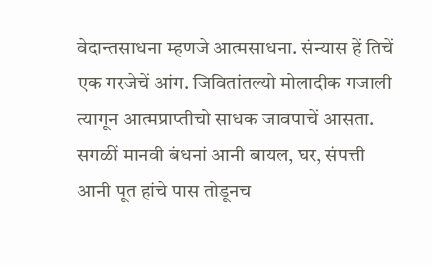वेदान्तसाधना म्हणजे आत्मसाधना. संन्यास हें तिचें एक गरजेचें आंग. जिवितांतल्यो मोलादीक गजाली त्यागून आत्मप्राप्तीचो साधक जावपाचें आसता. सगळीं मानवी बंधनां आनी बायल, घर, संपत्ती आनी पूत हांचे पास तोडूनच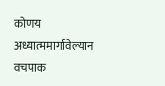कोणय अध्यात्ममार्गावेल्यान वचपाक